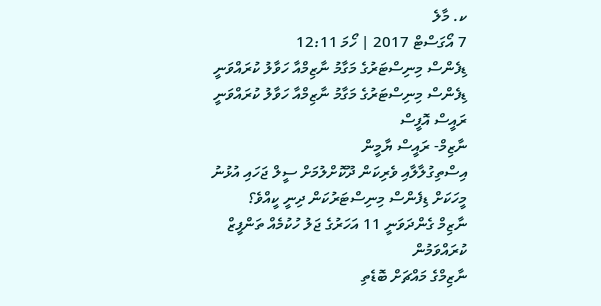ކ. މާލެ
7 އޯގަސްޓް 2017 | ހޯމަ 12:11
ޑިފެންސް މިނިސްޓަރުގެ މަގާމު ނާޒިމްއާ ހަވާލު ކުރައްވަނީ
ޑިފެންސް މިނިސްޓަރުގެ މަގާމު ނާޒިމްއާ ހަވާލު ކުރައްވަނީ
ރައީސް އޮފީސް
ނާޒިމް- ރައީސް ޔާމީން
އިސްތިގުލާލާއި ވެރިކަން ދޫކޮށްލުމަށް ސީލް ޖަހައި އުޅުނު މީހަކަށް ޑިފެންސް މިނިސްޓަރުކަން ދިނީ ކީއްވެ؟
ނާޒިމް ގެންދަވަނީ 11 އަހަރުގެ ޖަލު ހުކުމެއް ތަންފީޒް ކުރައްވަމުން
ނާޒިމްގެ މައްޗަށް ބޮޑެތި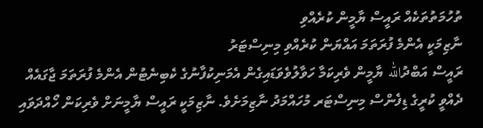ތުހުމަތުތަކެއް ރައީސް ޔާމީން ކުރެއްވި
ނާޒިމަކީ އެންމެ ފުރަތަމަ އައްޔަން ކުރެއްވި މިނިސްޓަރު
ރައީސް އަބްދުالله ޔާމީން ވެރިކަމާ ހަވާލުވެވަޑައިގެން އެމަނިކުފާނުގެ ކެބިނެޓުން އެންމެ ފުރަތަމަ ޖާގައެއް ދެއްވީ ކުރީގެ ޑިފެންސް މިނިސްޓަރ މުހައްމަދު ނާޒިމަށެވެ. ނާޒިމަކީ ރައީސް ޔާމީނަށް ވެރިކަން ހޯއްދަވައި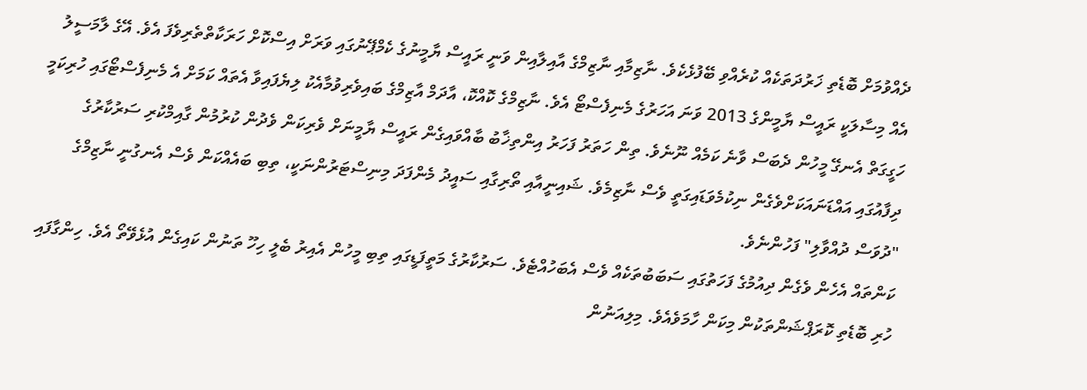ދެއްވުމަށް ބޮޑެތި ޚަރުދަތަކެއް ކުރެއްވި ބޭފުޅެކެވެ. ނާޒިމާއި ނާޒިމްގެ އާއިލާއިން ވަނީ ރައީސް ޔާމީނުގެ ކެމްޕޭނުގައި ވަރަށް އިސްކޮށް ހަރަކާތްތެރިވެފަ އެވެ. އޭގެ ލާމަސީލު އެއް މިސާލަކީ ރައީސް ޔާމީންގެ 2013 ވަނަ އަހަރުގެ މެނިފެސްޓޯ އެވެ. ނާޒިމްގެ ކޮއްކޮ، އާދަމް އާޒިމްގެ ބައިވެރިވުމާއެކު ލިޔެފައިވާ އެތައް ކަމަށް އެ މެނިފެސްޓޯގައި ހުރިކަމީ ހަގީގަތް އެނގޭ މީހުން ދެބަސް ވާނެ ކަމެއް ނޫނެވެ. ތިން ހަތަރު ފަހަރު އިންތިޚާބު ބާއްވައިގެން ރައީސް ޔާމީނަށް ވެރިކަން ވެދުން ކުރުމުން ގާއިމްކުރި ސަރުކާރުގެ ދިފާއުގައި އައްޑަނައަކަށްވެގެން ނިކުމެވަޑައިގަތީ ވެސް ނާޒިމެވެ. ޝައިނީއާއި ތޯރިގާއި ސައީދު މެންފަދަ މިނިސްޓަރުންނަކީ، ތިބި ބައެއްކަން ވެސް އެނގުނީ ނާޒިމްގެ "ދުވަސް ދުއްވާލި" ފަހުންނެވެ.
ކަންތައް އެހެން ވެގެން ދިއުމުގެ ފަހަތުގައި ސަބަބުތަކެއް ވެސް އެބަހުއްޓެވެ. ސަރުކާރުގެ މަތީފަޑީގައި ތިބި މީހުން އެއިރު ބެލީ ހިހޫ ތަނުން ކައިގެން އުޅެވޭތޯ އެވެ. ހިންގާފައި ހުރި ބޮޑެތި ކޮރަޕްޝަންތަކުން މިކަން ހާމަވެއެވެ. މިލިއަނުން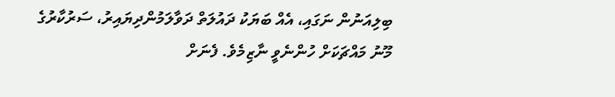ބިލިއަނުން ނަގައި، އެއް ބަޔަކު ދައުލަތް ދަވާލަމުންދިޔައިރު، ސަރުކާރުގެ މޫނު މައްޗަކަށް ހުންނެވީ ނާޒިމެވެ. ފެނަށް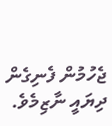ޖެހުމުން ފެނިގެން ދިޔައީ ނާޒިމެވެ.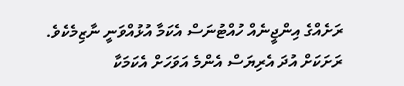ރަށެއްގެ އިންޖީނެއް ހުއްޓުނަސް އެކަމާ އުޅުއްވަނީ ނާޒިމެކެވެ. ރަށަކަށް އުދަ އެރިޔަސް އެންމެ އަވަހަށް އެކަމަކާ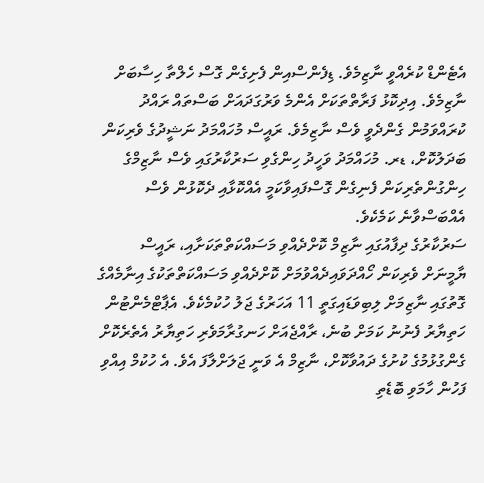އެޓެންޑް ކުރެއްވީ ނާޒިމެވެ. ޑިފެންސްއިން ފެށިގެން ގޮސް ހެލްތާ ހިސާބަށް ނާޒިމެވެ. އިދިކޮޅު ފަރާތްތަކަށް އެންމެ ވަރުގަދައަށް ބަސްތައް ރައްދު ކުރައްވަމުން ގެންދެވީ ވެސް ނާޒިމެވެ. ރައީސް މުހައްމަދު ނަޝީދުގެ ވެރިކަން ބަދަލުކޮށް، ޑރ. މުހައްމަދު ވަހީދު ހިންގެވި ސަރުކާރުގައި ވެސް ނާޒިމްގެ ހިންގުންތެރިކަން ފެނިގެން ގޮސްފައިވާކަމީ އެއްކޮޅާއި ދެކޮޅުން ވެސް އެއްބަސްވާނެ ކަމެކެވެ.
ސަރުކާރުގެ ދިފާއުގައި ނާޒިމް ކޮށްދެއްވި މަސައްކަތްތަކަށާއި، ރައީސް ޔާމީނަށް ވެރިކަން ހޯއްދަވައިދެއްވުމަށް ކޮށްދެއްވި މަސައްކަތްތަކުގެ އިނާމެއްގެ ގޮތުގައި ނާޒިމަށް ލިބިވަޑައިގަތީ 11 އަހަރުގެ ޖަލު ހުކުމެކެވެ. އެޕާޓްމެންޓުން ހަތިޔާރު ފެނުނު ކަމަށް ބުނެ، ރާއްޖެއަށް ހަނގުރާމަވެރި ހަތިޔާރު އެތެރެކޮށް ގެންގުޅުމުގެ ކުށުގެ ދައުވާކޮށް، ނާޒިމް އެ ވަނީ ޖަލަށްލާފަ އެވެ. އެ ހުކުމް އިއްވި ފަހުން ހާމަވި ބޮޑެތި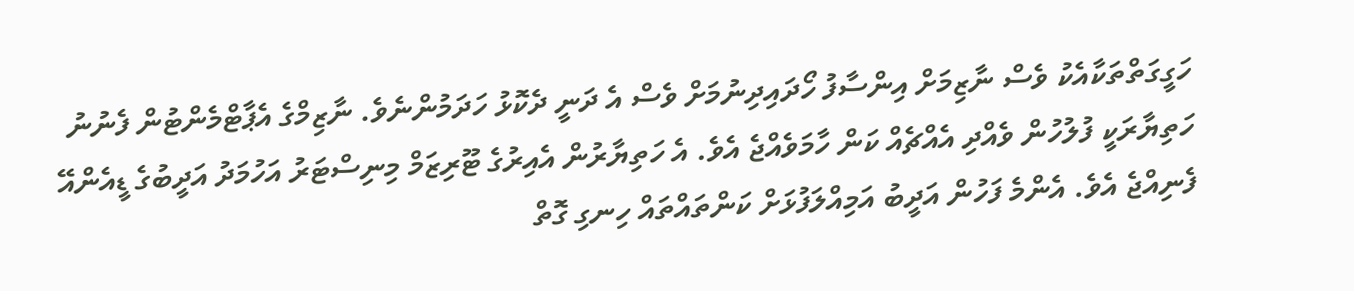ހަގީގަތްތަކާއެކު ވެސް ނާޒިމަށް އިންސާފު ހޯދައިދިނުމަށް ވެސް އެ ދަނީ ދެކޮޅު ހަދަމުންނެވެ. ނާޒިމްގެ އެޕާޓްމެންޓުން ފެނުނު ހަތިޔާރަކީ ފުލުހުން ވެއްދި އެއްޗެއް ކަން ހާމަވެއްޖެ އެވެ. އެ ހަތިޔާރުން އެއިރުގެ ޓޫރިޒަމް މިނިސްޓަރު އަހުމަދު އަދީބުގެ ޑީއެންއޭ ފެނިއްޖެ އެވެ. އެންމެ ފަހުން އަދީބު އަމިއްލަފުޅަށް ކަންތައްތައް ހިނގި ގޮތް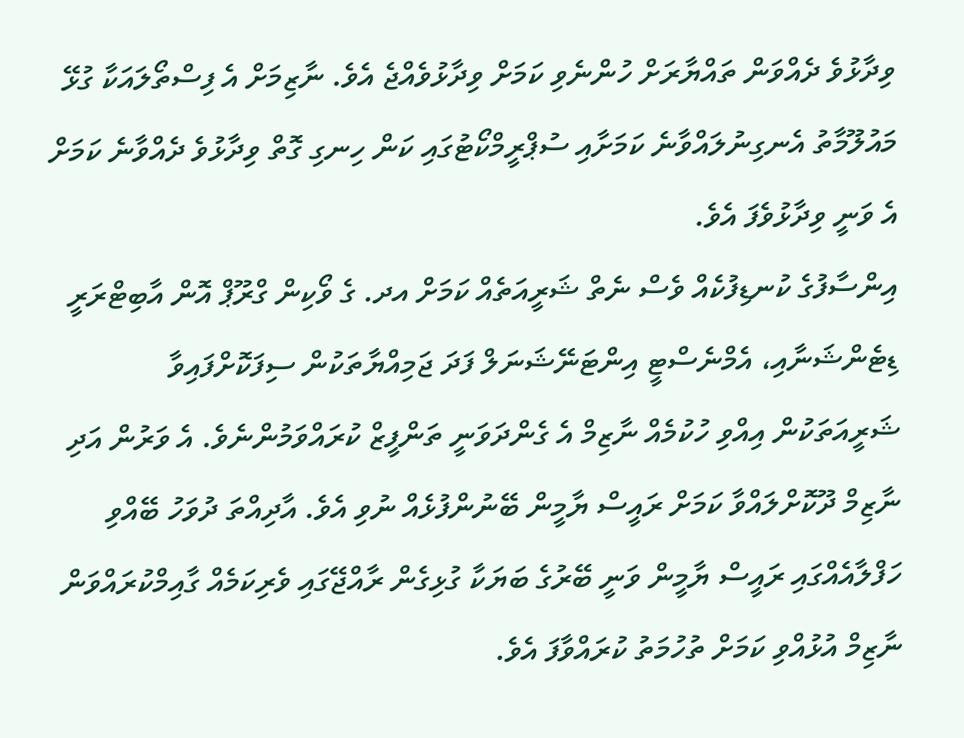ވިދާޅުވެ ދެއްވަން ތައްޔާރަށް ހުންނެވި ކަމަށް ވިދާޅުވެއްޖެ އެވެ. ނާޒިމަށް އެ ފިސްތޯލައަކާ ގުޅޭ މައުލޫމާތު އެނގިނުލައްވާނެ ކަމަށާއި ސުޕްރީމްކޯޓުގައި ކަން ހިނގި ގޮތް ވިދާޅުވެ ދެއްވާނެ ކަމަށް އެ ވަނީ ވިދާޅުވެފަ އެވެ.
އިންސާފުގެ ކުނޑިފުކެއް ވެސް ނެތް ޝަރީއަތެއް ކަމަށް އދ. ގެ ވޯކިން ގްރޫޕް އޮން އާބިޓްރަރީ ޑިޓެންޝަނާއި، އެމްނެސްޓީ އިންޓަނޭޝަނަލް ފަދަ ޖަމިއްޔާތަކުން ސިފަކޮށްފައިވާ ޝަރީއަތަކުން އިއްވި ހުކުމެއް ނާޒިމް އެ ގެންދަވަނީ ތަންފީޒް ކުރައްވަމުންނެވެ. އެ ވަރުން އަދި ނާޒިމް ދޫކޮށްލައްވާ ކަމަށް ރައީސް ޔާމީން ބޭނުންފުޅެއް ނުވި އެވެ. އާދިއްތަ ދުވަހު ބޭއްވި ހަފްލާއެއްގައި ރައީސް ޔާމީން ވަނީ ބޭރުގެ ބަޔަކާ ގުޅިގެން ރާއްޖޭގައި ވެރިކަމެއް ގާއިމްކުރައްވަން ނާޒިމް އުޅުއްވި ކަމަށް ތުހުމަތު ކުރައްވާފަ އެވެ.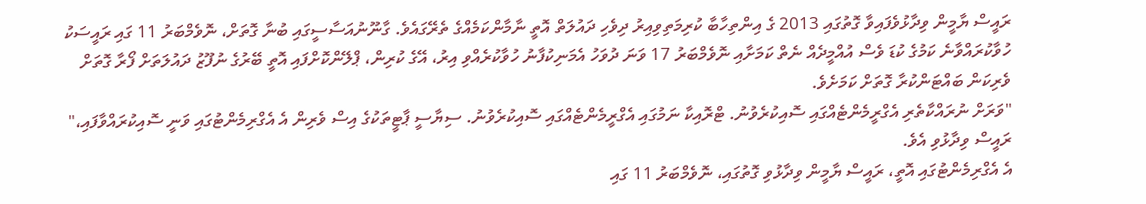ރައީސް ޔާމީން ވިދާޅުވެފައިވާ ގޮތުގައި 2013 ގެ އިންތިހާބާ ކުރިމަތިވިއިރު ދިވެހި ދައުލަތް އޮތީ ނާމާންކަމެއްގެ ތެރޭގައެވެ. ގާނޫނުއަސާސީގައި ބުނާ ގޮތަށް، ނޮވެމްބަރު 11 ގައި ރައީސަކު ހުވާކުރައްވާނެ ކަމުގެ ކުޑަ ވެސް އުއްމީދެއް ނެތް ކަމަށާއި ނޮވެމްބަރު 17 ވަނަ ދުވަހު އެމަނިކުފާނު ހުވާކުރެއްވި އިރު، އޭގެ ކުރިން، ޕްލޭންކޮށްފައި އޮތީ ބޭރުގެ ނުފޫޒު ދައުލަތަށް ފޯރާ ގޮތަށް ވެރިކަން ބައްޓަންކުރާ ގޮތަށް ކަމަށެވެ.
"ވަރަށް ނުރައްކާތެރި އެގްރީމެންޓެއްގައި ސޮއިކުރެވުނު. ޓްރޮއިކާ ނަމުގައި އެގްރީމެންޓެއްގައި ސޮއިކުރެވުނު. ސިޔާސީ ޕާޓީތަކުގެ އިސް ވެރިން އެ އެގްރިމެންޓުގައި ވަނީ ސޮއިކުރައްވާފައި،" ރައީސް ވިދާޅުވި އެވެ.
އެ އެގްރިމެންޓުގައި އޮތީ، ރައީސް ޔާމީން ވިދާޅުވި ގޮތުގައި، ނޮވެމްބަރު 11 ގައި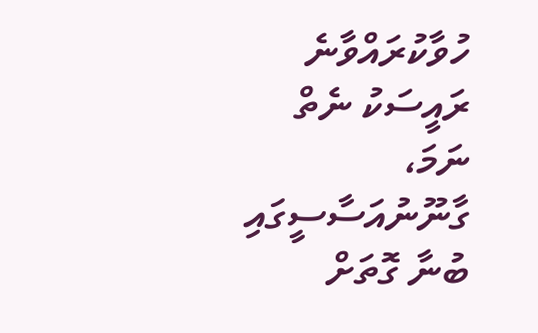ހުވާކުރައްވާނެ ރައީސަކު ނެތް ނަމަ، ގާނޫނުއަސާސީގައި ބުނާ ގޮތަށް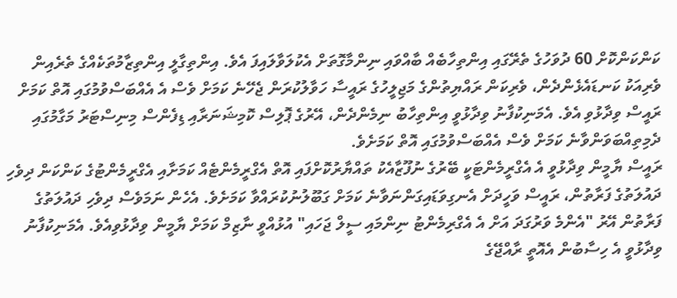ކަންކަންކޮށް 60 ދުވަހުގެ ތެރޭގައި އިންތިހާބެއް ބާއްވައި ނިންމާގޮތަށް އެކުލަވާލައިފަ އެވެ. އިންތިގާލީ އިންތިޒާމުތަކެއްގެ ތެރެއިން ވެރިއަކު ކަނޑައެޅެންދެން، ވެރިކަން ރައްޔިތުންގެ މަޖިލީހުގެ ރައީސާ ހަވާލުކުރަން ޖެހޭނެ ކަމަށް ވެސް އެ އެއްބަސްވުމުގައި އޮތް ކަމަށް ރައީސް ވިދާޅުވި އެވެ. އެމަނިކުފާނު ވިދާޅުވީ އިންތިހާބު ނިމެންދެން، އޭރުގެ ޕޮލިސް ކޮމިޝަނަރާއި ޑިފެންސް މިނިސްޓަރު މަގާމުގައި ދެމިތިއްބަވަންވާނެ ކަމަށް ވެސް އެއްބަސްވުމުގައި އޮތް ކަމަށެވެ.
ރައީސް ޔާމީން ވިދާޅުވީ އެ އެގްރީމެންޓަކީ ބޭރުގެ ނުފޫޒާއެކު ތައްޔާރުކޮށްފައި އޮތް އެގްރީމެންޓެއް ކަމަށާއި އެގްރީމެންޓުގެ ކަންކަން ދިވެހި ދައުލަތުގެ ފަރާތުން، ރައީސް ވަހީދަށް އެނގިވަޑައިގަންނަވާނެ ކަމަށް ގަބޫލުނުކުރައްވާ ކަމަށެވެ. އެހެން ނަމަވެސް ދިވެހި ދައުލަތުގެ ފަރާތުން އޭރު "އެންމެ ވަރުގަދަ އަށް އެ އެގްރިމެންޓު ނިންމައި ސީލް ޖަހައި" އުޅުއްވީ ނާޒިމް ކަމަށް ޔާމީން ވިދާޅުވިއެވެ. އެމަނިކުފާނު ވިދާޅުވީ އެ ހިސާބުން އެއޮތީ ރާއްޖޭގެ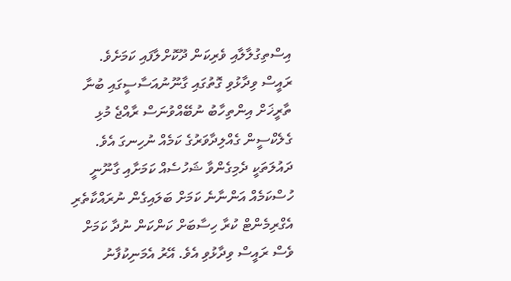އިސްތިގުލާލާއި ވެރިކަން ދޫކޮށްލާފައި ކަމަށެވެ.
ރައީސް ވިދާޅުވި ގޮތުގައި ގާނޫނުއަސާސީގައި ބުނާ ތާރީޚަށް އިންތިހާބު ނުބޭއްވުނަސް ރާއްޖެ މުޅި ގެލެކްސީން ގެއްލިދާވަރުގެ ކަމެއް ނުހިނގަ އެވެ. ދައުލަތަކީ ދެމިގެންވާ ޝަހުސެއް ކަމަށާއި ގާނޫނީ ހުސްކަމެއް އަންނާނެ ކަމަށް ބަލައިގެން ނުރައްކާތެރި އެގްރިމެންޓް ކުރާ ހިސާބަށް ކަންކަން ނުދާ ކަމަށް ވެސް ރައީސް ވިދާޅުވި އެވެ. އޭރު އެމަނިކުފާނު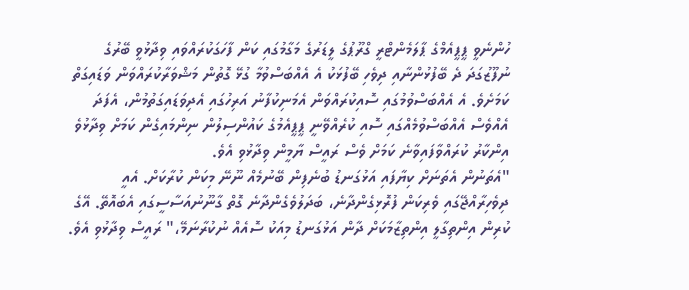ހުންނެވީ ޕީޕީއެމްގެ ޕާލަމެންޓްރީ ގްރޫޕުގެ ލީޑަރުގެ މަގާމުގައި ކަން ފާހަގަކުރައްވައި ވިދާޅުވީ ބޭރުގެ ނުފޫޒުގަދަ ދެ ބޭފުޅުންނާއި ދިވެހި ބޭފުޅަކު އެ އެއްބަސްވުމާ ގުޅޭ ގޮތުން މަޝްވަރާކުރައްވަން ވަޑައިގަތް ކަމަށެވެ. އެ އެއްބަސްވުމުގައި ސޮއިކުރައްވަން އެމަނިކުފާނު އަރިހުގައި އެދިވަޑައިގަތުމުން، އެފަދަ އެއްވެސް އެއްބަސްވުމެއްގައި ސޮއި ކުރެއްވޭނީ ޕީޕީއެމުގެ ކައުންސިލުން ނިންމައިގެން ކަމަށް ވިދާޅުވެ އިންކާރު ކުރައްވާފައިވާނެ ކަމަށް ވެސް ރައީސް ޔާމީން ވިދާޅުވި އެވެ.
"އެތަނުން އެތަނަށް ކިޔާފައި އަޅުގަނޑު ބުނެފިން ބޭނުމެއް ނޫނޭ މިކަން ކުރާކަށް. އެއީ ދިވެހިރާއްޖޭގައި ވެރިކަން ފުރޮޅިގެންދާނެ، ބަދަލުވެގެންދާނެ ގޮތް ގާނޫނުއަސާސީގައި އެބައޮތޭ. އޭގެ ކުރިން އިންތިގާލީ އިންތިޒާމަކަށް ދާން އަޅުގަނޑު މިއަކު ސޮއެއް ނުކުރާނަމޭ،" ރައީސް ވިދާޅުވި އެވެ.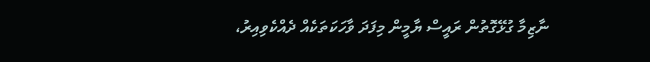ނާޒިމާ ގުޅޭގޮތުން ރައީސް ޔާމީން މިފަދަ ވާހަކަތަކެއް ދެއްކެވިއިރު،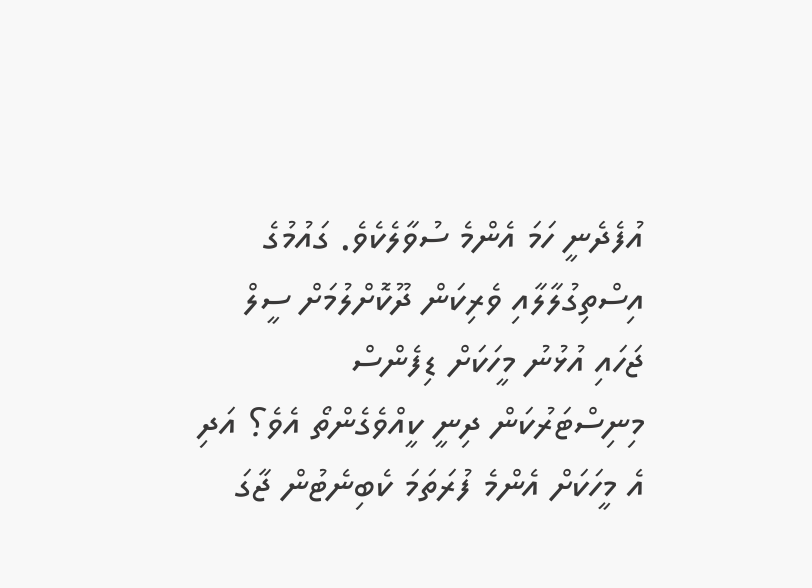އުފެދެނީ ހަމަ އެންމެ ސުވާލެކެވެ. ގައުމުގެ އިސްތިގުލާލާއި ވެރިކަން ދޫކޮށްލުމަށް ސީލް ޖަހައި އުޅުނު މީހަކަށް ޑިފެންސް މިނިސްޓަރުކަން ދިނީ ކީއްވެގެންތޯ އެވެ؟ އަދި އެ މީހަކަށް އެންމެ ފުރަތަމަ ކެބިނެޓުން ޖާގަ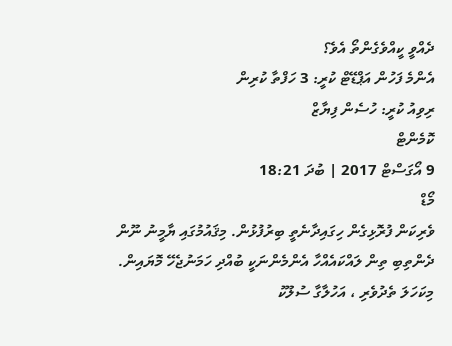ދެއްވީ ކީއްވެގެންތޯ އެވެ؟
އެންމެ ފަހުން އަޕްޑޭޓް ކުރީ: 3 ހަފްތާ ކުރިން
ރިވިއު ކުރީ: ހުސެން ފިޔާޒް
ކޮމެންޓް
9 އޯގަސްޓް 2017 | ބުދަ 18:21
މޯޑް
ވެރިކަން ފުރޮޅިގެން ހިގައިދާނެތީ ބިރުފުޅުން. މިޤައުމުގައި ޔާމީނު ނޫން ދެންތިބި ތިން ލައްކައެއްހާ އެންމެންނަކީ ބުއްދި ހަމަނުޖެހޭ މޮޔައިން. މިކަހަލަ ތެދުވެރި ، އަހުލާގާ ސުލޫކު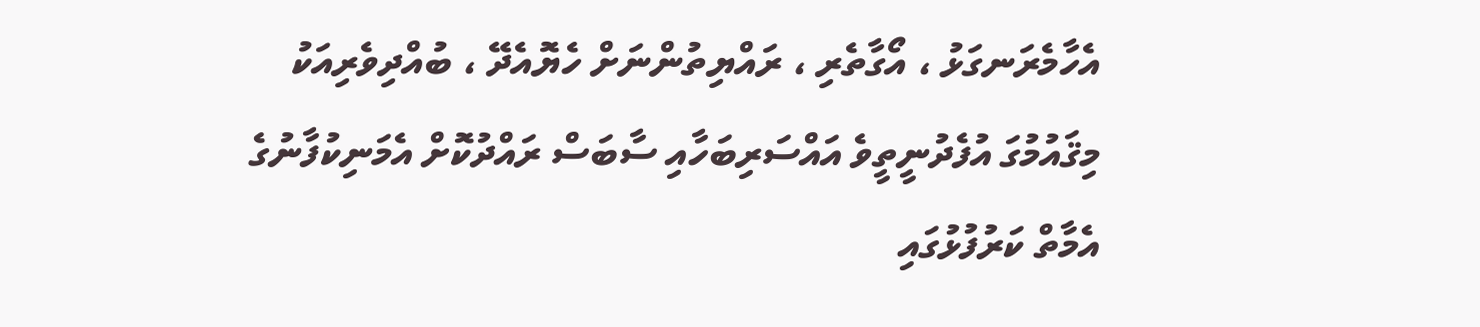އެހާމެރަނގަޅު ، އޯގާތެރި ، ރައްޔިތުންނަށް ހެޔޮއެދޭ ، ބުއްދިވެރިއަކު މިޤައުމުގަ އުފެދުނީތީވެ އައްސަރިބަހާއި ސާބަސް ރައްދުކޮށް އެމަނިކުފާނުގެ އެމާތް ކަރުފުޅުގައި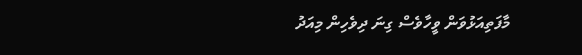މާފަތިއަޅުވަން ވީހާވެސް ގިނަ ދިވެހިން މިއަދު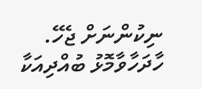ނިކުންނަށް ޖެހޭ. ހާދަހާވާމޮޅު ބުއްދިއަކާ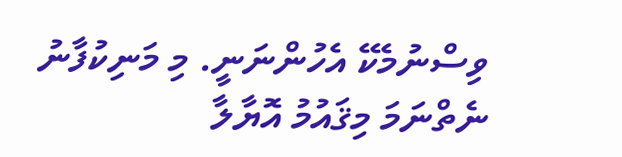ވިސްނުމެކޭ އެހުންނަނީ. މި މަނިކުފާނު ނެތްނަމަ މިޤައުމު އޮޔާލާ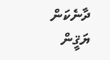ދާނެކަން ޔަޤީން